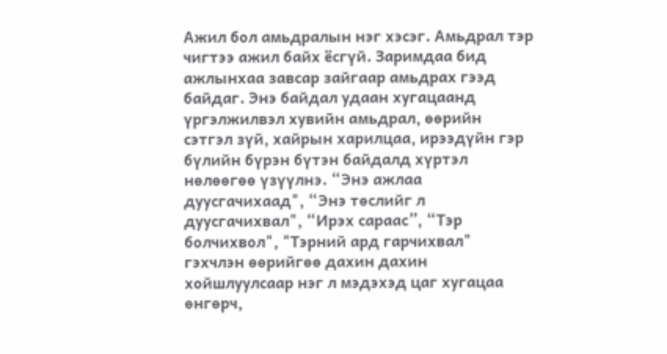Ажил бол амьдралын нэг хэсэг. Амьдрал тэр чигтээ ажил байх ёсгүй. Заримдаа бид ажлынхаа завсар зайгаар амьдрах гээд байдаг. Энэ байдал удаан хугацаанд үргэлжилвэл хувийн амьдрал, өөрийн сэтгэл зүй, хайрын харилцаа, ирээдүйн гэр бүлийн бүрэн бүтэн байдалд хүртэл нөлөөгөө үзүүлнэ. “Энэ ажлаа дуусгачихаад", “Энэ төслийг л дуусгачихвал", “Ирэх сараас”, “Тэр болчихвол", "Тэрний ард гарчихвал" гэхчлэн өөрийгөө дахин дахин хойшлуулсаар нэг л мэдэхэд цаг хугацаа өнгөрч,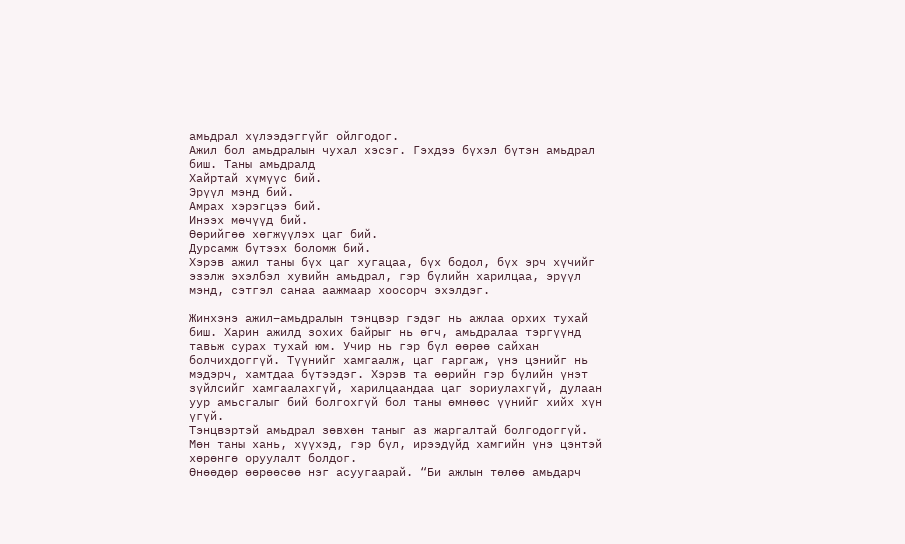амьдрал хүлээдэггүйг ойлгодог.
Ажил бол амьдралын чухал хэсэг. Гэхдээ бүхэл бүтэн амьдрал биш. Таны амьдралд
Хайртай хүмүүс бий.
Эрүүл мэнд бий.
Амрах хэрэгцээ бий.
Инээх мөчүүд бий.
Өөрийгөө хөгжүүлэх цаг бий.
Дурсамж бүтээх боломж бий.
Хэрэв ажил таны бүх цаг хугацаа, бүх бодол, бүх эрч хүчийг эзэлж эхэлбэл хувийн амьдрал, гэр бүлийн харилцаа, эрүүл мэнд, сэтгэл санаа аажмаар хоосорч эхэлдэг.

Жинхэнэ ажил–амьдралын тэнцвэр гэдэг нь ажлаа орхих тухай биш. Харин ажилд зохих байрыг нь өгч, амьдралаа тэргүүнд тавьж сурах тухай юм. Учир нь гэр бүл өөрөө сайхан болчихдоггүй. Түүнийг хамгаалж, цаг гаргаж, үнэ цэнийг нь мэдэрч, хамтдаа бүтээдэг. Хэрэв та өөрийн гэр бүлийн үнэт зүйлсийг хамгаалахгүй, харилцаандаа цаг зориулахгүй, дулаан уур амьсгалыг бий болгохгүй бол таны өмнөөс үүнийг хийх хүн үгүй.
Тэнцвэртэй амьдрал зөвхөн таныг аз жаргалтай болгодоггүй. Мөн таны хань, хүүхэд, гэр бүл, ирээдүйд хамгийн үнэ цэнтэй хөрөнгө оруулалт болдог.
Өнөөдөр өөрөөсөө нэг асуугаарай. “Би ажлын төлөө амьдарч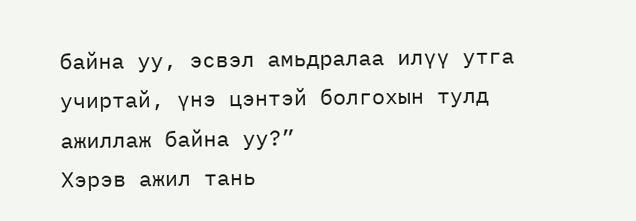байна уу, эсвэл амьдралаа илүү утга учиртай, үнэ цэнтэй болгохын тулд ажиллаж байна уу?”
Хэрэв ажил тань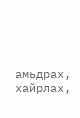амьдрах, хайрлах,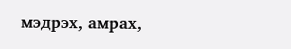мэдрэх, амрах,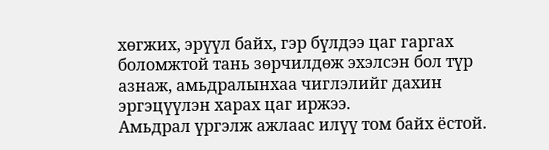хөгжих, эрүүл байх, гэр бүлдээ цаг гаргах боломжтой тань зөрчилдөж эхэлсэн бол түр азнаж, амьдралынхаа чиглэлийг дахин эргэцүүлэн харах цаг иржээ.
Амьдрал үргэлж ажлаас илүү том байх ёстой.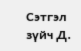Сэтгэл зүйч Д.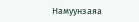Намуунзаяа